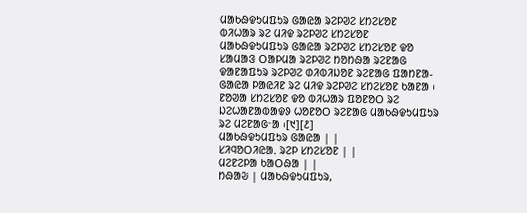ᱢᱟᱠᱷᱫᱩᱢᱯᱩᱨ ᱜᱟᱭᱟ ᱨᱮᱞᱣᱮ ᱥᱴᱮᱥᱚᱱ
ᱵᱤᱦᱟᱨ ᱨᱮ ᱢᱤᱫ ᱨᱮᱞᱣᱮ ᱥᱴᱮᱥᱚᱱ
ᱢᱟᱠᱷᱫᱩᱢᱯᱩᱨ ᱜᱟᱭᱟ ᱨᱮᱞᱣᱮ ᱥᱴᱮᱥᱚᱱ ᱫᱚ ᱥᱟᱢᱟᱝ ᱛᱟᱞᱢᱟ ᱨᱮᱞᱣᱮ ᱴᱚᱴᱷᱟ ᱨᱮᱱᱟᱜ ᱫᱟᱱᱟᱯᱩᱨ ᱨᱮᱞᱣᱮ ᱰᱤᱵᱤᱡᱚᱱ ᱨᱮᱱᱟᱜ ᱯᱟᱴᱱᱟ-ᱜᱟᱭᱟ ᱞᱟᱭᱤᱱ ᱨᱮ ᱢᱤᱫ ᱨᱮᱞᱣᱮ ᱥᱴᱮᱥᱚᱱ ᱠᱟᱱᱟ ᱾ ᱱᱚᱣᱟ ᱥᱴᱮᱥᱚᱱ ᱫᱚ ᱵᱤᱦᱟᱨ ᱯᱚᱱᱚᱛ ᱨᱮ ᱡᱮᱦᱟᱱᱟᱵᱟᱫᱽ ᱦᱚᱱᱚᱛ ᱨᱮᱱᱟᱜ ᱢᱟᱠᱷᱫᱩᱢᱯᱩᱨ ᱨᱮ ᱢᱮᱱᱟᱜᱼᱟ ᱾[᱑][᱒]
ᱢᱟᱠᱷᱫᱩᱢᱯᱩᱨ ᱜᱟᱭᱟ | |
ᱥᱤᱧᱚᱛᱤᱭᱟᱹ ᱨᱮᱞ ᱥᱴᱮᱥᱚᱱ | |
ᱢᱮᱱᱮᱞᱟ ᱠᱟᱛᱷᱟ | |
ᱴᱷᱟᱶ | ᱢᱟᱠᱷᱫᱩᱢᱯᱩᱨ,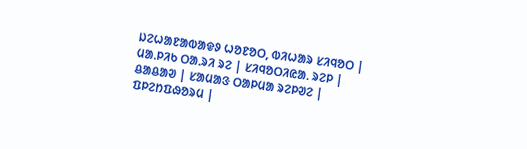ᱡᱮᱦᱟᱱᱟᱵᱟᱫᱽ ᱦᱚᱱᱚᱛ, ᱵᱤᱦᱟᱨ ᱥᱤᱧᱚᱛ |
ᱢᱟᱹᱞᱤᱠ ᱛᱟᱹᱨᱤ ᱨᱮ | ᱥᱤᱧᱚᱛᱤᱭᱟᱹ ᱨᱮᱞ |
ᱪᱟᱪᱟᱣ | ᱥᱟᱢᱟᱝ ᱛᱟᱞᱢᱟ ᱨᱮᱞᱣᱮ |
ᱯᱞᱮᱴᱯᱷᱚᱨᱢ |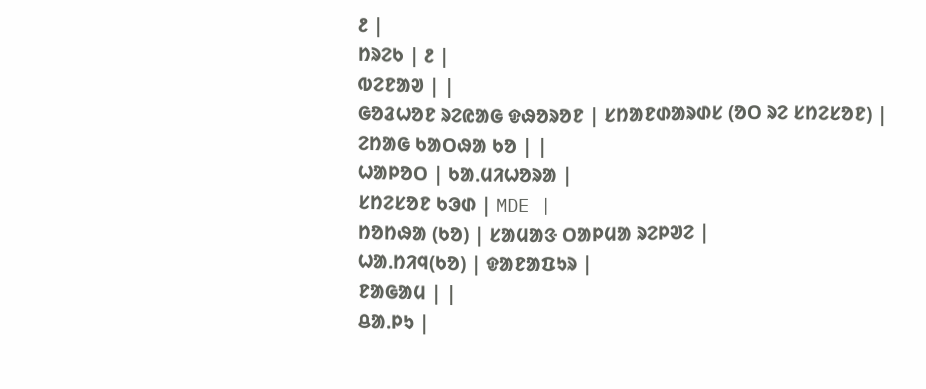᱒ |
ᱴᱨᱮᱠ | ᱒ |
ᱵᱮᱱᱟᱣ | |
ᱜᱚᱲᱦᱚᱱ ᱨᱮᱭᱟᱜ ᱫᱷᱚᱨᱚᱱ | ᱥᱴᱟᱱᱰᱟᱨᱰᱥ (ᱚᱛ ᱨᱮ ᱥᱴᱮᱥᱚᱱ) |
ᱮᱴᱟᱜ ᱠᱟᱛᱷᱟ ᱠᱚ | |
ᱦᱟᱞᱚᱛ | ᱠᱟᱹᱢᱤᱦᱚᱨᱟ |
ᱥᱴᱮᱥᱚᱱ ᱠᱳᱰ | MDE |
ᱴᱚᱴᱷᱟ (ᱠᱚ) | ᱥᱟᱢᱟᱝ ᱛᱟᱞᱢᱟ ᱨᱮᱞᱣᱮ |
ᱦᱟᱹᱴᱤᱧ(ᱠᱚ) | ᱫᱟᱱᱟᱯᱩᱨ |
ᱱᱟᱜᱟᱢ | |
ᱪᱟᱹᱞᱩ |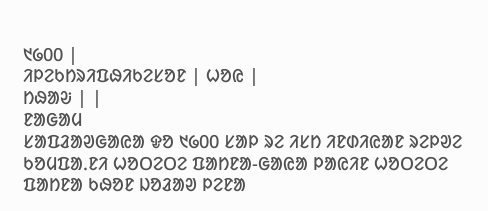᱑᱙᱐᱐ |
ᱤᱞᱮᱠᱴᱨᱤᱯᱷᱤᱠᱮᱥᱚᱱ | ᱦᱚᱭ |
ᱴᱷᱟᱶ | |
ᱱᱟᱜᱟᱢ
ᱥᱟᱯᱲᱟᱣᱜᱟᱭᱟ ᱫᱚ ᱑᱙᱐᱐ ᱥᱟᱞ ᱨᱮ ᱤᱥᱴ ᱤᱱᱰᱤᱭᱟᱱ ᱨᱮᱞᱣᱮ ᱠᱚᱢᱯᱟᱹᱱᱤ ᱦᱚᱛᱮᱛᱮ ᱯᱟᱴᱱᱟ-ᱜᱟᱭᱟ ᱞᱟᱭᱤᱱ ᱦᱚᱛᱮᱛᱮ ᱯᱟᱴᱱᱟ ᱠᱷᱚᱱ ᱡᱚᱲᱟᱣ ᱞᱮᱱᱟ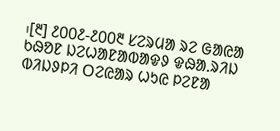᱾[᱓] ᱒᱐᱐᱒-᱒᱐᱐᱓ ᱥᱮᱨᱢᱟ ᱨᱮ ᱜᱟᱭᱟ ᱠᱷᱚᱱ ᱡᱮᱦᱟᱱᱟᱵᱟᱫᱽ ᱫᱷᱟᱹᱨᱤᱡ ᱵᱤᱡᱽᱞᱤ ᱛᱮᱭᱟᱨ ᱦᱩᱭ ᱞᱮᱱᱟ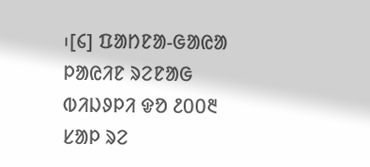᱾[᱔] ᱯᱟᱴᱱᱟ-ᱜᱟᱭᱟ ᱞᱟᱭᱤᱱ ᱨᱮᱱᱟᱜ ᱵᱤᱡᱽᱞᱤ ᱫᱚ ᱒᱐᱐᱓ ᱥᱟᱞ ᱨᱮ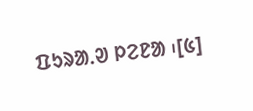ᱯᱩᱨᱟᱹᱣ ᱞᱮᱱᱟ ᱾[᱕]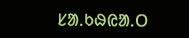ᱥᱟᱹᱠᱷᱭᱟᱹᱛ